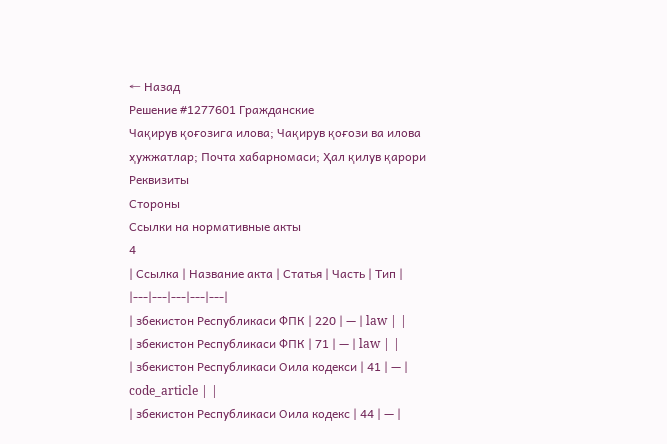← Назад
Решение #1277601 Гражданские
Чақирув қоғозига илова; Чақирув қоғози ва илова ҳужжатлар; Почта хабарномаси; Ҳал қилув қарори
Реквизиты
Стороны
Ссылки на нормативные акты
4
| Ссылка | Название акта | Статья | Часть | Тип |
|---|---|---|---|---|
| збекистон Республикаси ФПК | 220 | — | law | |
| збекистон Республикаси ФПК | 71 | — | law | |
| збекистон Республикаси Оила кодекси | 41 | — | code_article | |
| збекистон Республикаси Оила кодекс | 44 | — |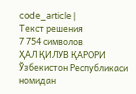code_article |
Текст решения
7 754 символов
ҲАЛ ҚИЛУВ ҚАРОРИ
Ўзбекистон Республикаси номидан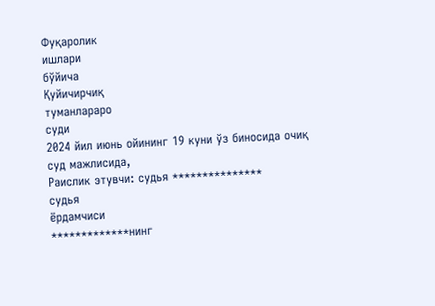Фуқаролик
ишлари
бўйича
Қуйичирчиқ
туманлараро
суди
2024 йил июнь ойининг 19 куни ўз биносида очиқ суд мажлисида,
Раислик этувчи: судья ***************
судья
ёрдамчиси
*************нинг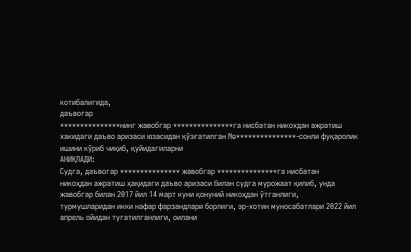котибалигида,
даъвогар
***************нинг жавобгар ***************га нисбатан никохдан ажратиш
хакидаги даъво аризаси юзасидан қўзғатилган №***************-сонли фуқаролик
ишини кўриб чиқиб, қуйидагиларни
АНИҚЛАДИ:
Судга, даъвогар *************** жавобгар ***************га нисбатан
никоҳдан ажратиш ҳақидаги даъво аризаси билан судга мурожаат қилиб, унда
жавобгар билан 2017 йил 14 март куни қонуний никоҳдан ўтганлиги,
турмушларидан икки нафар фарзандлари борлиги, эр-хотин муносабатлари 2022 йил
апрель ойидан тугатилганлиги, оилани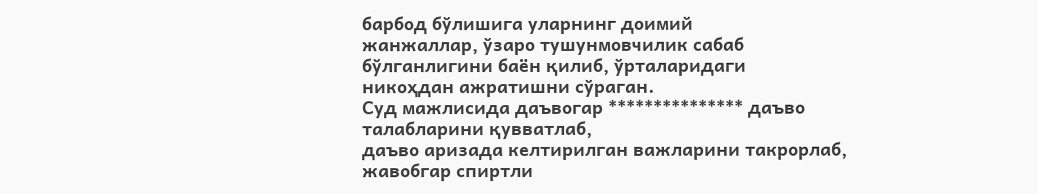барбод бўлишига уларнинг доимий
жанжаллар, ўзаро тушунмовчилик сабаб бўлганлигини баён қилиб, ўрталаридаги
никоҳдан ажратишни сўраган.
Суд мажлисида даъвогар *************** даъво талабларини қувватлаб,
даъво аризада келтирилган важларини такрорлаб, жавобгар спиртли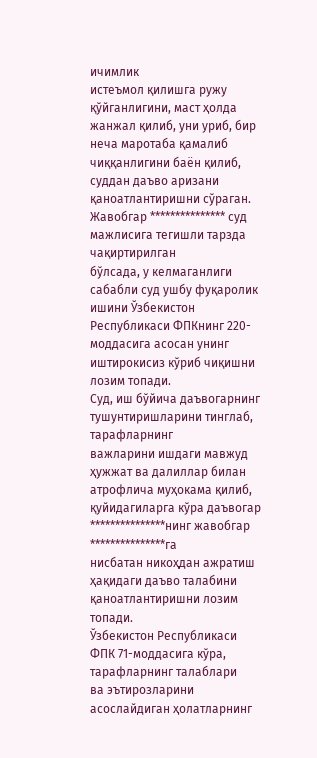ичимлик
истеъмол қилишга ружу қўйганлигини, маст ҳолда жанжал қилиб, уни уриб, бир
неча маротаба қамалиб чиққанлигини баён қилиб, суддан даъво аризани
қаноатлантиришни сўраган.
Жавобгар *************** суд мажлисига тегишли тарзда чақиртирилган
бўлсада, у келмаганлиги сабабли суд ушбу фуқаролик ишини Ўзбекистон
Республикаси ФПКнинг 220-моддасига асосан унинг иштирокисиз кўриб чиқишни
лозим топади.
Суд, иш бўйича даъвогарнинг тушунтиришларини тинглаб, тарафларнинг
важларини ишдаги мавжуд ҳужжат ва далиллар билан атрофлича муҳокама қилиб,
қуйидагиларга кўра даъвогар ***************нинг жавобгар ***************га
нисбатан никоҳдан ажратиш ҳақидаги даъво талабини қаноатлантиришни лозим
топади.
Ўзбекистон Республикаси ФПК 71-моддасига кўра, тарафларнинг талаблари
ва эътирозларини асослайдиган ҳолатларнинг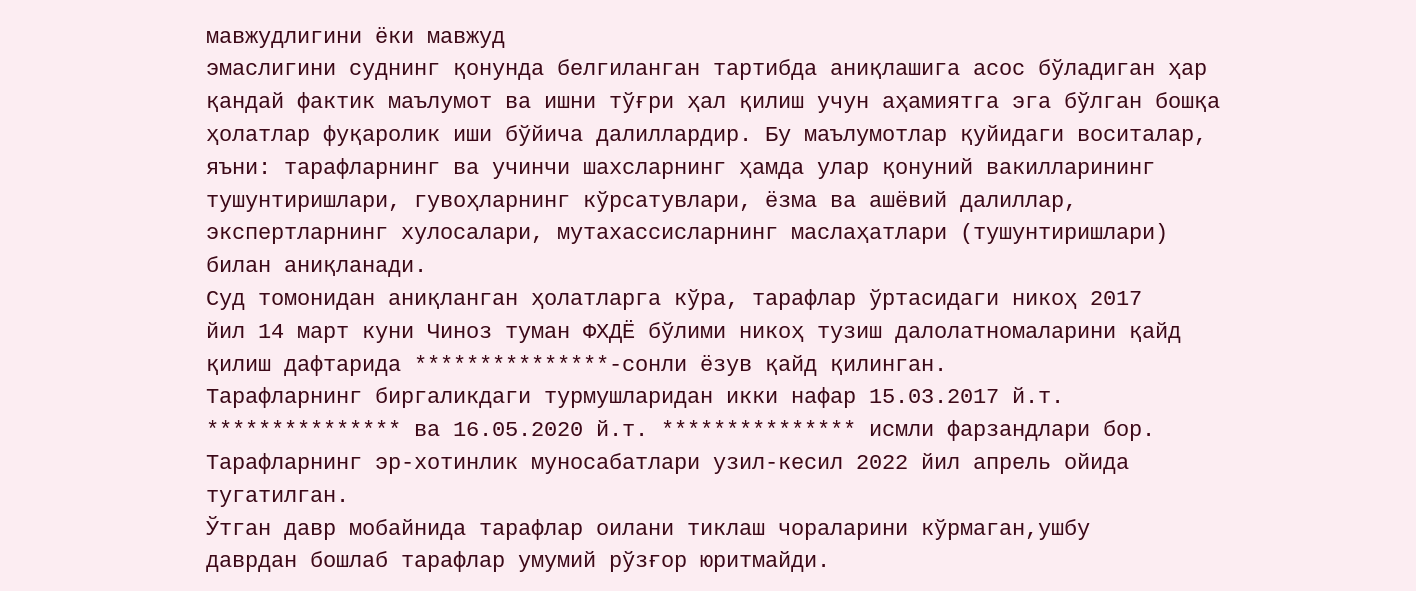мавжудлигини ёки мавжуд
эмаслигини суднинг қонунда белгиланган тартибда аниқлашига асос бўладиган ҳар
қандай фактик маълумот ва ишни тўғри ҳал қилиш учун аҳамиятга эга бўлган бошқа
ҳолатлар фуқаролик иши бўйича далиллардир. Бу маълумотлар қуйидаги воситалар,
яъни: тарафларнинг ва учинчи шахсларнинг ҳамда улар қонуний вакилларининг
тушунтиришлари, гувоҳларнинг кўрсатувлари, ёзма ва ашёвий далиллар,
экспертларнинг хулосалари, мутахассисларнинг маслаҳатлари (тушунтиришлари)
билан аниқланади.
Суд томонидан аниқланган ҳолатларга кўра, тарафлар ўртасидаги никоҳ 2017
йил 14 март куни Чиноз туман ФХДЁ бўлими никоҳ тузиш далолатномаларини қайд
қилиш дафтарида ***************-сонли ёзув қайд қилинган.
Тарафларнинг биргаликдаги турмушларидан икки нафар 15.03.2017 й.т.
*************** ва 16.05.2020 й.т. *************** исмли фарзандлари бор.
Тарафларнинг эр-хотинлик муносабатлари узил-кесил 2022 йил апрель ойида
тугатилган.
Ўтган давр мобайнида тарафлар оилани тиклаш чораларини кўрмаган,ушбу
даврдан бошлаб тарафлар умумий рўзғор юритмайди.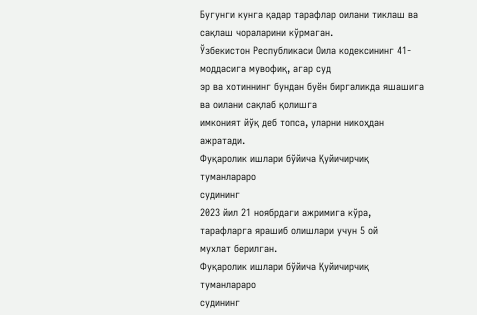Бугунги кунга қадар тарафлар оилани тиклаш ва сақлаш чораларини кўрмаган.
Ўзбекистон Республикаси Оила кодексининг 41-моддасига мувофиқ, агар суд
эр ва хотиннинг бундан буён биргаликда яшашига ва оилани сақлаб қолишга
имконият йўқ деб топса, уларни никоҳдан ажратади.
Фуқаролик ишлари бўйича Қуйичирчиқ туманлараро
судининг
2023 йил 21 ноябрдаги ажримига кўра, тарафларга ярашиб олишлари учун 5 ой
мухлат берилган.
Фуқаролик ишлари бўйича Қуйичирчиқ туманлараро
судининг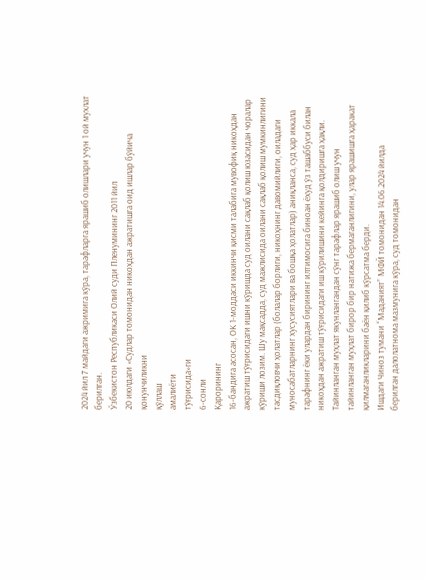2024 йил 7 майдаги ажримига кўра, тарафларга ярашиб олишлари учун 1 ой мухлат
берилган.
Ўзбекистон Республикаси Олий суди Пленумининг 2011 йил
20 июлдаги «Судлар томонидан никоҳдан ажратишга оид ишлар бўйича
қонунчиликни
қўллаш
амалиёти
тўғрисида»ги
6-сонли
Қарорининг
16-бандига асосан, ОК 1-моддаси иккинчи қисми талабига мувофиқ никоҳдан
ажратиш тўғрисидаги ишни кўришда суд оилани сақлаб қолиш юзасидан чоралар
кўриши лозим. Шу мақсадда, суд мажлисида оилани сақлаб қолиш мумкинлигини
тасдиқловчи ҳолатлар (болалар борлиги, никоҳнинг давомийлиги, оиладаги
муносабатларнинг хусусиятлари ва бошқа ҳолатлар) аниқланса, суд ҳар иккала
тарафнинг ёки улардан бирининг илтимосига биноан ёхуд ўз ташаббуси билан
никоҳдан ажратиш тўғрисидаги иш кўрилишини кейинга қолдиришга ҳақли.
Тайинланган муҳлат якунлангандан сўнг тарафлар ярашиб олиш учун
тайинланган муҳлат бирор бир натижа бермаганлигини, улар ярашишга ҳаракат
қилмаганликларини баён қилиб кўрсатма берди.
Ишдаги Чиноз тумани “Маданият” МФЙ томонидан 14.06.2024 йилда
берилган далолатнома мазмунига кўра, суд томонидан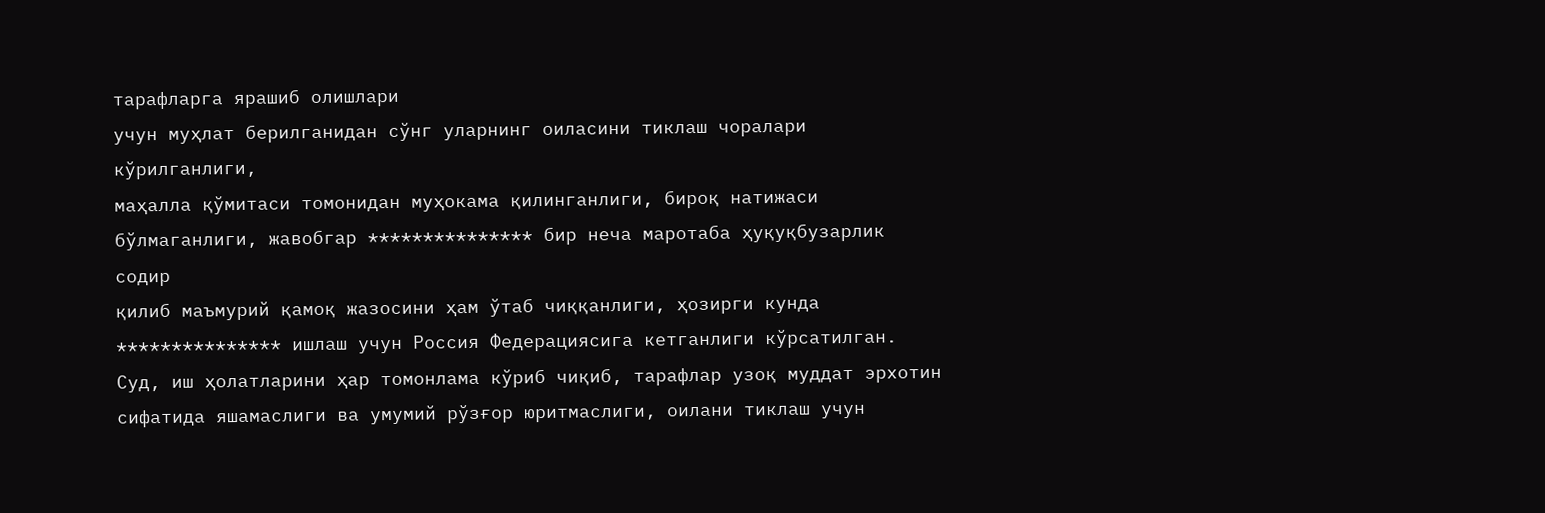тарафларга ярашиб олишлари
учун муҳлат берилганидан сўнг уларнинг оиласини тиклаш чоралари кўрилганлиги,
маҳалла қўмитаси томонидан муҳокама қилинганлиги, бироқ натижаси
бўлмаганлиги, жавобгар *************** бир неча маротаба ҳуқуқбузарлик содир
қилиб маъмурий қамоқ жазосини ҳам ўтаб чиққанлиги, ҳозирги кунда
*************** ишлаш учун Россия Федерациясига кетганлиги кўрсатилган.
Суд, иш ҳолатларини ҳар томонлама кўриб чиқиб, тарафлар узоқ муддат эрхотин сифатида яшамаслиги ва умумий рўзғор юритмаслиги, оилани тиклаш учун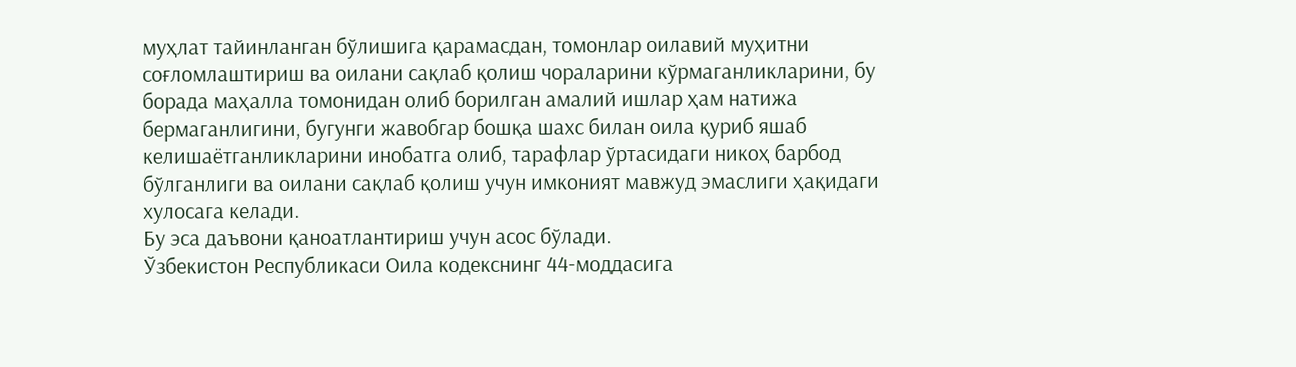муҳлат тайинланган бўлишига қарамасдан, томонлар оилавий муҳитни
соғломлаштириш ва оилани сақлаб қолиш чораларини кўрмаганликларини, бу
борада маҳалла томонидан олиб борилган амалий ишлар ҳам натижа
бермаганлигини, бугунги жавобгар бошқа шахс билан оила қуриб яшаб
келишаётганликларини инобатга олиб, тарафлар ўртасидаги никоҳ барбод
бўлганлиги ва оилани сақлаб қолиш учун имконият мавжуд эмаслиги ҳақидаги
хулосага келади.
Бу эса даъвони қаноатлантириш учун асос бўлади.
Ўзбекистон Республикаси Оила кодекснинг 44-моддасига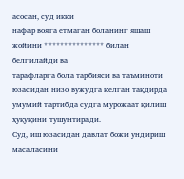асосан, суд икки
нафар вояга етмаган боланинг яшаш жойини *************** билан белгилайди ва
тарафларга бола тарбияси ва таъминоти юзасидан низо вужудга келган тақдирда
умумий тартибда судга мурожаат қилиш ҳуқуқини тушунтиради.
Суд, иш юзасидан давлат божи ундириш масаласини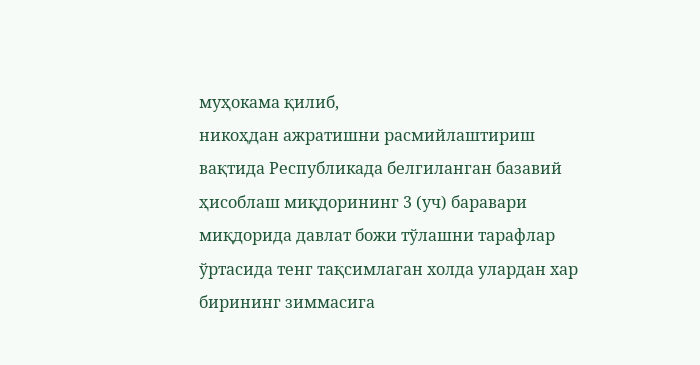муҳокама қилиб,
никоҳдан ажратишни расмийлаштириш вақтида Республикада белгиланган базавий
ҳисоблаш миқдорининг 3 (уч) баравари миқдорида давлат божи тўлашни тарафлар
ўртасида тенг тақсимлаган холда улардан хар бирининг зиммасига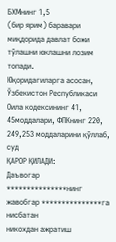БХМнинг 1,5
(бир ярим) баравари миқдорида давлат божи тўлашни юклашни лозим топади.
Юқоридагиларга асосан, Ўзбекистон Республикаси Оила кодексининг 41, 45моддалари, ФПКнинг 220, 249,253 моддаларини қўллаб, суд
ҚАРОР ҚИЛАДИ:
Даъвогар ***************нинг жавобгар ***************га нисбатан
никохдан ажратиш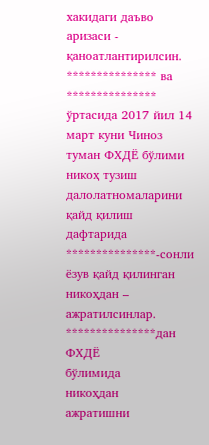хакидаги даъво аризаси - қаноатлантирилсин.
*************** ва *************** ўртасида 2017 йил 14 март куни Чиноз
туман ФХДЁ бўлими никоҳ тузиш далолатномаларини қайд қилиш дафтарида
***************-сонли ёзув қайд қилинган никоҳдан – ажратилсинлар.
***************дан
ФХДЁ
бўлимида
никоҳдан
ажратишни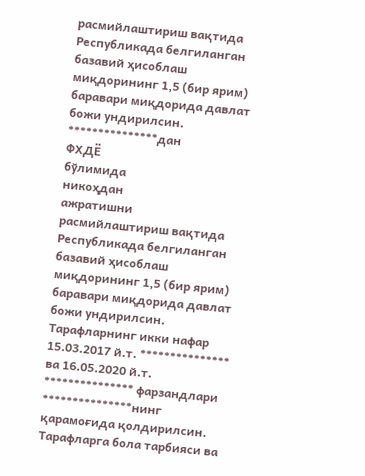расмийлаштириш вақтида Республикада белгиланган базавий ҳисоблаш
миқдорининг 1,5 (бир ярим) баравари миқдорида давлат божи ундирилсин.
***************дан
ФХДЁ
бўлимида
никоҳдан
ажратишни
расмийлаштириш вақтида Республикада белгиланган базавий ҳисоблаш
миқдорининг 1,5 (бир ярим) баравари миқдорида давлат божи ундирилсин.
Тарафларнинг икки нафар 15.03.2017 й.т. *************** ва 16.05.2020 й.т.
*************** фарзандлари ***************нинг қарамоғида қолдирилсин.
Тарафларга бола тарбияси ва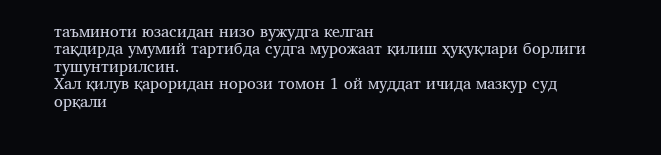таъминоти юзасидан низо вужудга келган
тақдирда умумий тартибда судга мурожаат қилиш ҳуқуқлари борлиги
тушунтирилсин.
Хал қилув қароридан норози томон 1 ой муддат ичида мазкур суд орқали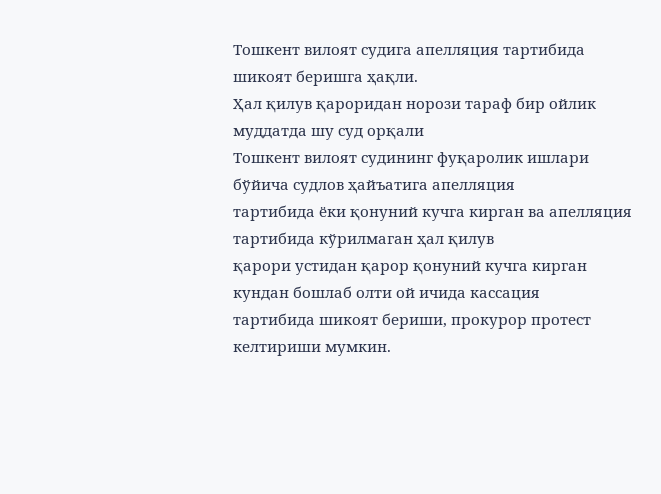Тошкент вилоят судига апелляция тартибида шикоят беришга ҳақли.
Ҳал қилув қароридан норози тараф бир ойлик муддатда шу суд орқали
Тошкент вилоят судининг фуқаролик ишлари бўйича судлов ҳайъатига апелляция
тартибида ёки қонуний кучга кирган ва апелляция тартибида кўрилмаган ҳал қилув
қарори устидан қарор қонуний кучга кирган кундан бошлаб олти ой ичида кассация
тартибида шикоят бериши, прокурор протест келтириши мумкин.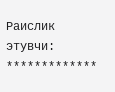Раислик этувчи:
*************